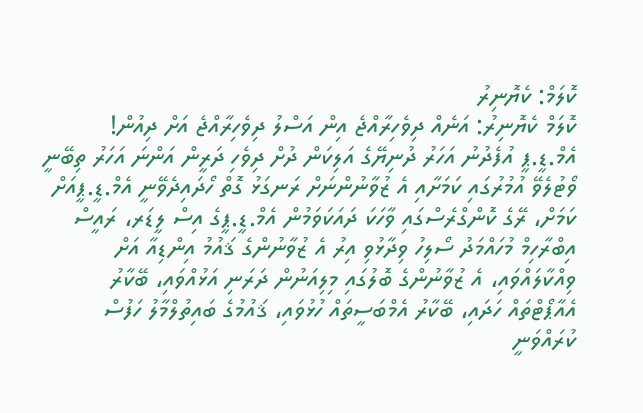ކޮލަމް: ކެޔޮނިރު
ކޮލަމް ކެޔޮނިރު: އަނެއް ދިވެހިރާއްޖެ އިން އަސްލު ދިވެހިރާއްޖެ އަށް ދިއުން!
އެމް.ޑީ.ޕީ އުފެދުނު އަހަރު ދުނިޔޭގެ އަލިކަން ދުށް ދިވެހި ދަރީން އަންނަ އަހަރު ތިބޭނީ ވޯޓުލެވޭ އުމުރުގައި ކަމަށާއި އެ ޒުވާނުންނަށް ރަނގަޅު ގޮތް ހޯދައިދެވޭނީ އެމް.ޑީ.ޕީއަށް ކަމަށް، ރޭގެ ކޮންގްރެސްގައި ވާހަކަ ދައަކަވަމުން އެމް.ޑީ.ޕީގެ އިސް ލީޑަރ، ރައީސް އިބްރާހިމް މުހައްމަދު ސޯލިހު ވިދާޅުވި އިރު އެ ޒުވާނުންގެ ޤައުމު އިންޑިއާ އަށް ވިއްކާލައްވައި، އެ ޒުވާނުންގެ ބޮލުގައި މިލިއަނުން ދަރަނި އަޅުއްވައި، ބޭކާރު އެއާޕޯޓްތައް ހަދައި، ބޭކާރު އެމްބަސީތައް ހުޅުވައި، ޤައުމުގެ ބައިތުލްމާލު ހަފުސް ކުރައްވަނީ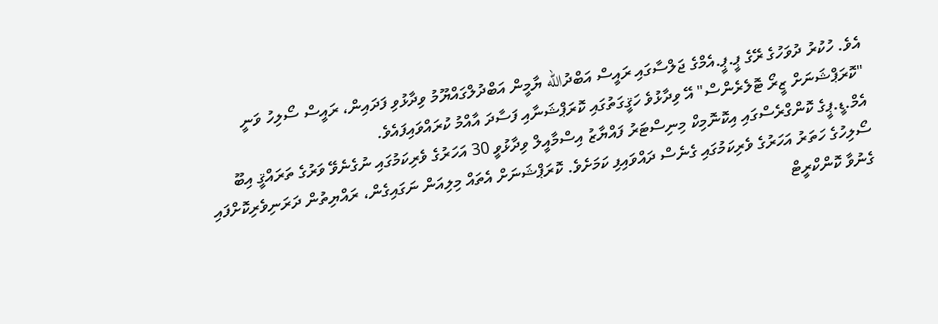އެވެ. ހުކުރު ދުވަހުގެ ރޭގެ ޕީ.ޕީ.އެމްގެ ޖަލްސާގައި ރައީސް އަބްދުالله ޔާމީން އަބްދުލްގައްޔޫމު ވިދާޅުވި ފަދައިން، ރައީސް ސޯލިހު ވަނީ "ކޮރަޕްޝަނަށް ޒީރޯ ޓޮލެރެންސް" އޭ ވިދާޅުވެ ހަޤީގަތުގައި ކޮރަޕްޝަނާއި ފަސާދަ އާއްމު ކުރައްވައިފައެވެ.
އެމް.ޑީ.ޕީގެ ކޮންގްރެސްގައި އިކޮނޮމިކް މިނިސްޓަރު ފައްޔާޒު އިސްމާއީލް ވިދާޅުވީ 30 އަހަރުގެ ވެރިކަމުގައި ނުގެނެވޭ ވަރުގެ ތަރައްޤީ އިބޫ ސޯލިހުގެ ހަތަރު އަހަރުގެ ވެރިކަމުގައި ގެނެސް ދައްވައިފި ކަމަށެވެ. ކޮރަޕްޝަނަށް އެތައް މިލިއަން ނަގައިގެން، ރައްޔިތުން ދަރަނިވެރިކޮށްފައި ގެނުވާ ކޮންކްރީޓް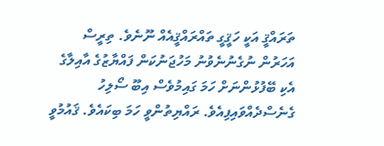ތަރައްޤީ އަކީ ހަޤީގީ ތައްރައްޤީއެއް ނޫނެވެ. ތިރީސް އަހަރުން ނުގެނުނެވުނު މަހުޖަނުކަން ފައްޔާޒުގެ އާއިލާގެ އެކި ބޭފުޅުންނަށް ހަމަ ގައިމުވެސް އިބޫ ސޯލިހު ގެނެސްދެއްވައިފިއެވެ. ރައްޔިތުންވީ ހަމަ ބިކައެވެ. ޤައުމުވީ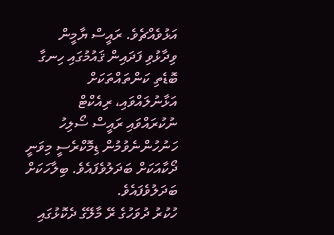އަޅުވެއްޗެވެ. ރައީސް ޔާމީން ވިދާޅުވި ފަދައިން ޤައުމުގައި ހިނގާ ބޮޑެތި ކަންތައްތަކަށް އަޅާނުލައްވައި، ރިއެކްޓް ނުކުރައްވައި ރައީސް ސޯލިހު ހަނުހުންނެވުމުން ޑިމޮކްރެސީ މިވަނީ ދޯކާއަކަށް ބަދަލުވެފައެވެ. ބިލާހަކަށް ބަދަލުވެފައެވެ.
ހުކުރު ދުވަހުގެ ރޭ މާލޭގެ ދެކޮޅުގައި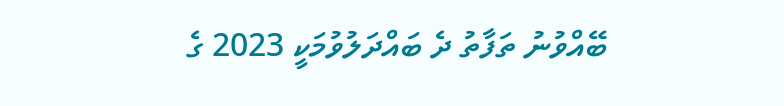ބޭއްވުނު ތަފާތު ދެ ބައްދަލުވުމަކީ 2023 ގެ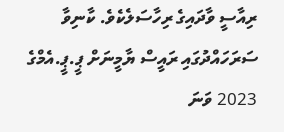ރިއާސީ ވާދައިގެ ރިހާސަލެކެވެ. ކާނިވާ ސަރަހައްދުގައި ރައީސް ޔާމީނަށް ޕީ.ޕީ.އެމްގެ 2023 ވަނަ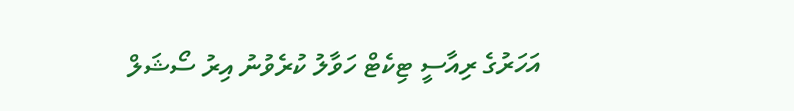އަހަރުގެ ރިއާސީ ޓިކެޓް ހަވާލު ކުރެވުނު އިރު ސޯޝަލް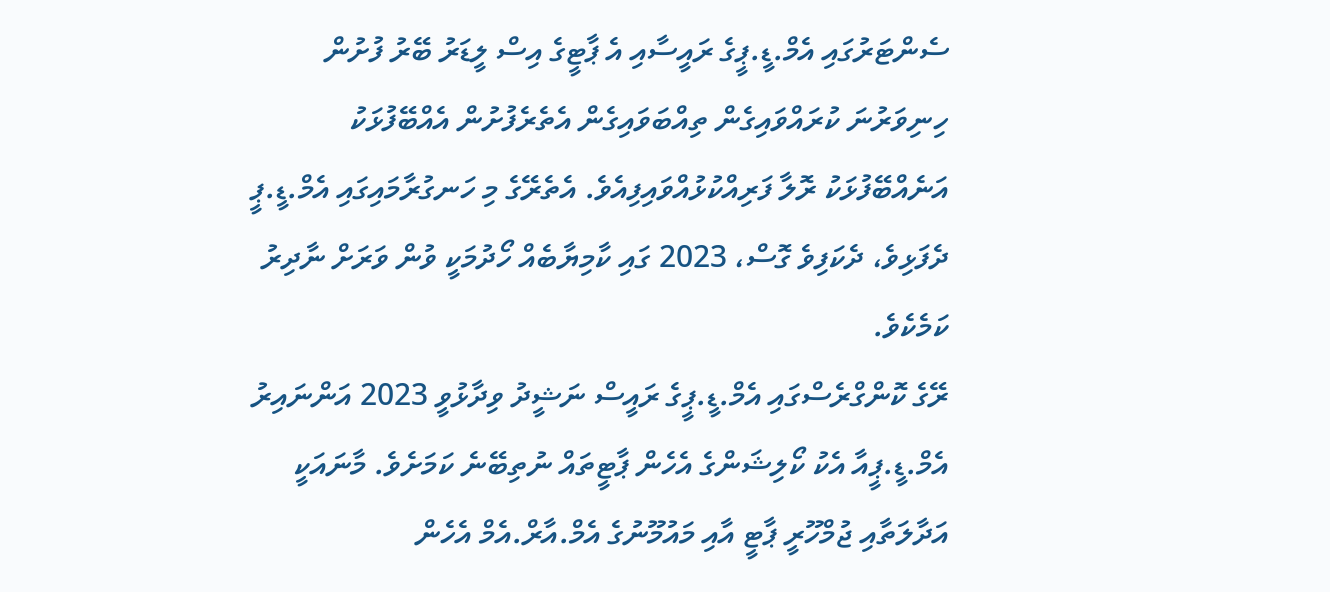ސެންޓަރުގައި އެމް.ޑީ.ޕީގެ ރައީސާއި އެ ޕާޓީގެ އިސް ލީޑަރު ބޭރު ފުށުން ހިނިވަރުނަ ކުރައްވައިގެން ތިއްބަވައިގެން އެތެރެފުށުން އެއްބޭފުޅަކު އަނެއްބޭފުޅަކު ރޮލާ ފަރިއްކުޅުއްވައިފިއެވެ. އެތެރޭގެ މި ހަނގުރާމައިގައި އެމް.ޑީ.ޕީ ދެފަޅިވެ، ދެކަފިވެ ގޮސް، 2023 ގައި ކާމިޔާބެއް ހޯދުމަކީ ވުން ވަރަށް ނާދިރު ކަމެކެވެ.
ރޭގެ ކޮންގްރެސްގައި އެމް.ޑީ.ޕީގެ ރައީސް ނަޝީދު ވިދާޅުވީ 2023 އަންނައިރު އެމް.ޑީ.ޕީއާ އެކު ކޯލިޝަންގެ އެހެން ޕާޓީތައް ނުތިބޭނެ ކަމަށެވެ. މާނައަކީ އަދާލަތާއި ޖުމްހޫރީ ޕާޓީ އާއި މައުމޫނުގެ އެމް.އާރް.އެމް އެހެން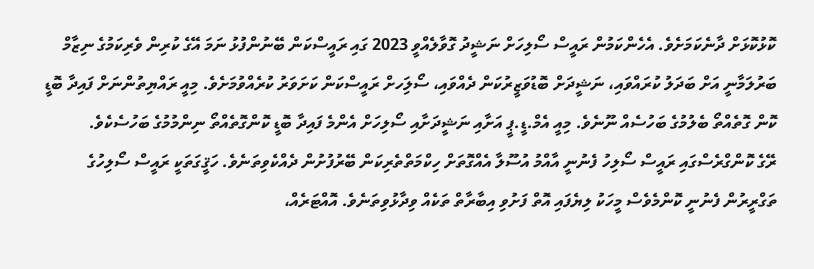ކޮޅުކޮޅަށް ދާނެކަމަށެވެ. އެހެންކަމުން ރައީސް ސޯލިހަށް ނަޝީދު ގޮވާލެއްވީ 2023 ގައި ރައީސްކަން ބޭނުންފުޅު ނަމަ އޭގެ ކުރިން ވެރިކަމުގެ ނިޒާމް ބަރުލަމާނީ އަށް ބަދަލު ކުރައްވައި، ނަޝީދަށް ބޮޑުވަޒީރުކަން ދެއްވައި، ސޯލިަހށް ރައީސްކަން ކަށަވަރު ކުރެއްވުމަށެވެ. މިއީ ރައްޔިތުންނަށް ފައިދާ ބޮޑީ ކޮން ގޮތެއްތޯ ބެލުމުގެ ބަހުސެއް ނޫނެވެ. މިއީ އެމް.ޑީ.ޕީ އަށާއި ނަޝީދަށާއި ސޯލިހަށް އެންމެ ފައިދާ ބޮޑީ ކޮންގޮތެއްތޯ ނިންމުމުގެ ބަހުސެކެވެ.
ރޭގެ ކޮންގްރެސްގައި ރައީސް ސޯލިހު ފެނުނީ އާއްމު އުސޫލާ އެއްގޮތަށް ހިކްމަތްތެރިކަން ބޭރުފުށުން ދެއްކެވިތަނެވެ. ހަޤީގަތަކީ ރައީސް ސޯލިހުގެ ތަގްރީރުން ފެނުނީ ކޮންމެވެސް މީހަކު ލިޔެފައި އޮތް ފަށުވި އިބާރާތް ތަކެއް ވިދާޅުވިތަނެވެ. އޮއްޓަރެއް،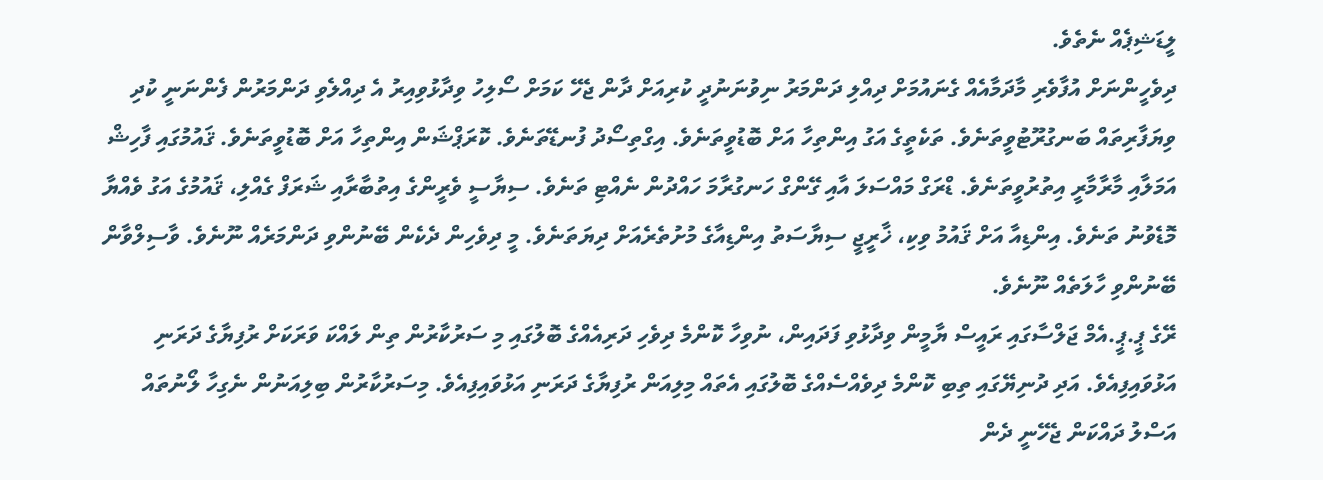ލީޑަޝިޕެއް ނެތެވެ.
ދިވެހީންނަށް އުފާވެރި މާދަމާއެއް ގެނައުމަށް ދިއްލި ދަންމަރު ނިވުނަނުދީ ކުރިއަށް ދާން ޖެހޭ ކަމަށް ސޯލިހު ވިދާޅުވިއިރު އެ ދިއްލެވި ދަންމަރުން ފެންނަނީ ކުދި ވިޔަފާރިތައް ބަނގުރޫޓުވީތަނެވެ. ތަކެތީގެ އަގު އިންތިހާ އަށް ބޮޑުވީތަނެވެ. އިގްތިސޯދު ފުނޑޭތަނެވެ. ކޮރަޕްޝަން އިންތިހާ އަށް ބޮޑުވީތަނެވެ. ޤައުމުގައި ފާހިޝް އަމަލާއި މާރާމާރީ އިތުރުވީތަނެވެ. ޑްރަގް މައްސަލަ އާއި ގޭންގް ހަނގުރާމަ ހައްދުން ނެއްޓި ތަނެވެ. ސިޔާސީ ވެރީންގެ އިތުބާރާއި ޝަރަފް ގެއްލި، ޤައުމުގެ އަގު ވެއްޔާ މޮޑެވުނު ތަނެވެ. އިންޑިއާ އަށް ޤައުމު ވިކި، ޚާރީޖީ ސިޔާސަތު އިންޑިއާގެ މުށުތެރެއަށް ދިޔަތަނެވެ. މީ ދިވެހިން ދެކެން ބޭނުންވި ދަންމަރެއް ނޫނެވެ. ވާސިލްވާން ބޭނުންވި ހާލަތެއް ނޫނެވެ.
ރޭގެ ޕީ.ޕީ.އެމް ޖަލްސާގައި ރައީސް ޔާމީން ވިދާޅުވި ފަދައިން، ނުވިހާ ކޮންމެ ދިވެހި ދަރިއެއްގެ ބޮލުގައި މި ސަރުކާރުން ތިން ލައްކަ ވަރަކަށް ރުފިޔާގެ ދަރަނި އަޅުވައިފިއެވެ. އަދި ދުނިޔޭގައި ތިބި ކޮންމެ ދިވެއްސެއްގެ ބޮލުގައި އެތައް މިލިއަން ރުފިޔާގެ ދަރަނި އަޅުވައިފިއެވެ. މިސަރުކާރުން ބިލިއަނުން ނެގިހާ ލޯނުތައް އަސްލު ދައްކަން ޖެހޭނީ ދެން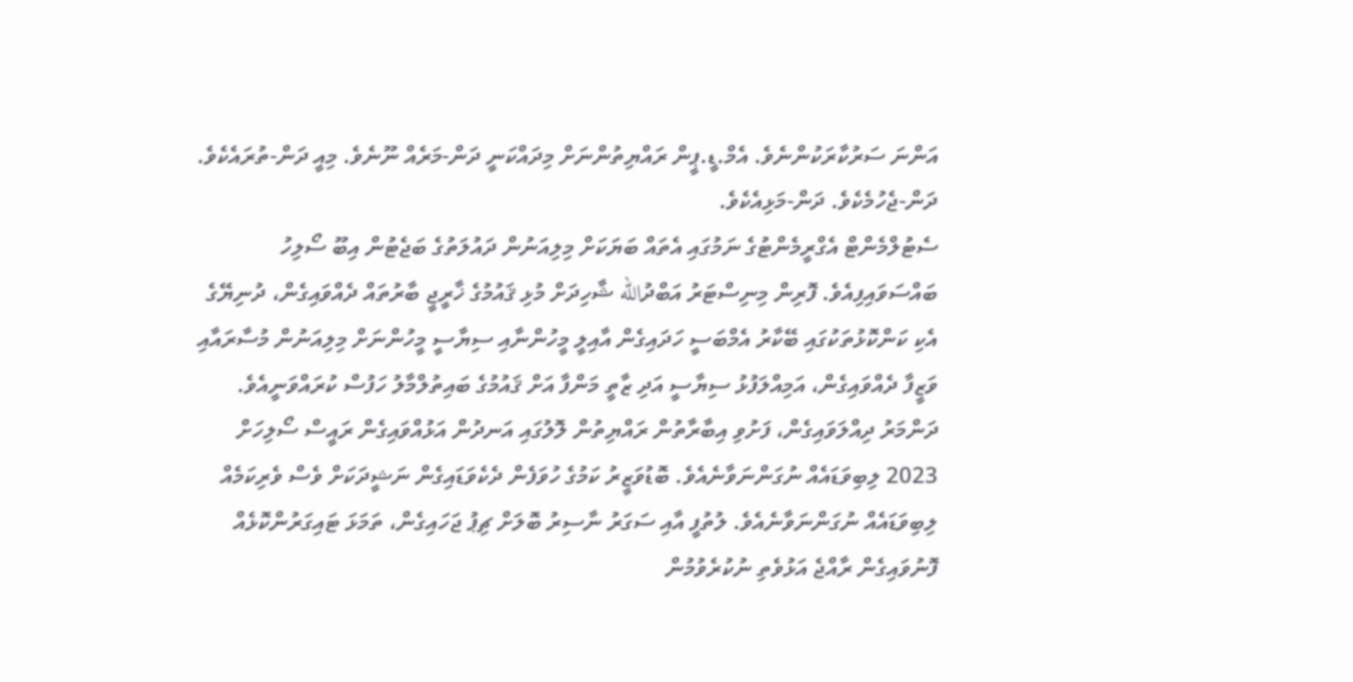އަންނަ ސަރުކާރަކުންނެވެ. އެމް.ޑީ.ޕީން ރައްޔިތުންނަށް މިދައްކަނީ ދަން-މަރެއް ނޫނެވެ. މިއީ ދަން-ތުރައެކެވެ. ދަން-ޖެހުމެކެވެ. ދަން-މަޅިއެކެވެ.
ސެޓުލްމެންޓް އެގްރީމެންޓުގެ ނަމުގައި އެތައް ބަޔަކަށް މިލިއަނުން ދައުލަތުގެ ބަޖެޓުން އިބޫ ސޯލިހު ބައްސަވައިފިއެވެ. ފޮރިން މިނިސްޓަރު އަބްދުالله ޝާހިދަށް މުޅި ޤައުމުގެ ޚާރީޖީ ބާރުތައް ދެއްވައިގެން، ދުނިޔޭގެ އެކި ކަންކޮޅުތަކުގައި ބޭކާރު އެމްބަސީ ހަދައިގެން އާއިލީ މީހުންނާއި ސިޔާސީ މީހުންނަށް މިލިއަނުން މުސާރައާއި ވަޒީފާ ދެއްވައިގެން، އަމިއްލަފުޅު ސިޔާސީ އަދި ޒާތީ މަންފާ އަށް ޤައުމުގެ ބައިތުލްމާލު ހަފުސް ކުރައްވަނީއެވެ.
ދަންމަރު ދިއްލަވައިގެން، ފަށުވި އިބާރާތުން ރައްޔިތުން ލޮލުގައި އަނދުން އަޅުއްވައިގެން ރައީސް ސޯލިހަށް 2023 ލިބިވަޑައެއް ނުގަންނަވާނެއެވެ. ބޮޑުވަޒީރު ކަމުގެ ހުވަފެން ދެކެވަޑައިގެން ނަޝީދަކަށް ވެސް ވެރިކަމެއް ލިބިވަޑައެއް ނުގަންނަވާނެއެވެ. ލުތުފީ އާއި ސަގަރު ނާސިރު ބޮލަށް ޗިޕު ޖަހައިގެން، ތަމަޅަ ޓައިގަރުންކޮޅެއް ފޮނުވައިގެން ރާއްޖެ އަޅުވެތި ނުކުރެވުމުން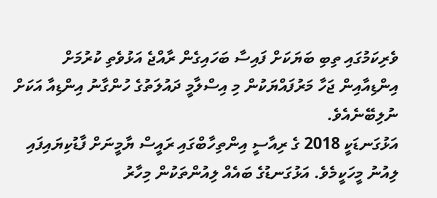ވެރިކަމުގައި ތިބި ބަޔަކަށް ފައިސާ ބަހައިގެން ރާއްޖެ އަޅުވެތި ކުރުމަށް އިންޑިއާއިން ޖަހާ މަރުފައްޔަކުން މި އިސްލާމީ ދައުލަތުގެ ހުންގާނު އިންޑިއާ އަކަށް ނުލިބޭނެއެވެ.
އަޅުގަނޑަކީ 2018 ގެ ރިއާސީ އިންތިހާބްގައި ރައީސް ޔާމީނަށް ފާޑުކިޔައިފައި ލިއުނު މީހަކީމެވެ. އަޅުގަނޑުގެ ބައެއް ލިއުންތަކުން މިހާރު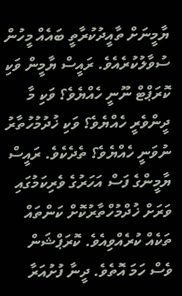ޔާމީނަށް ތާއީދުކުރާތީ ބައެއް މީހުން ސުވާލުކުރެއެވެ. ރައީސް ޔާމީން ވަކި ކޮރަޕްޓް ނޫނީ ހެއްޔެވެ؟ ވަކި މާ ދީންވެރީ ހެއްޔެވެ؟ ވަކި ޚުދުމުހުތާރު ނުވަނީ ހެއްޔެވެ؟ ތެދެކެވެ. ރައީސް ޔާމީންގެ ފަސް އަހަރުގެ ވެރިކަމުގައި ވަރަށް ޚުދްމުހްތާރުކޮށް ކަންތައް ތަކެއް ކުރެއްވިއެވެ. ކޮރަޕްޝަން ވެސް ހަމަ އޮތެވެ. ދީނާ ފުށުއަރާ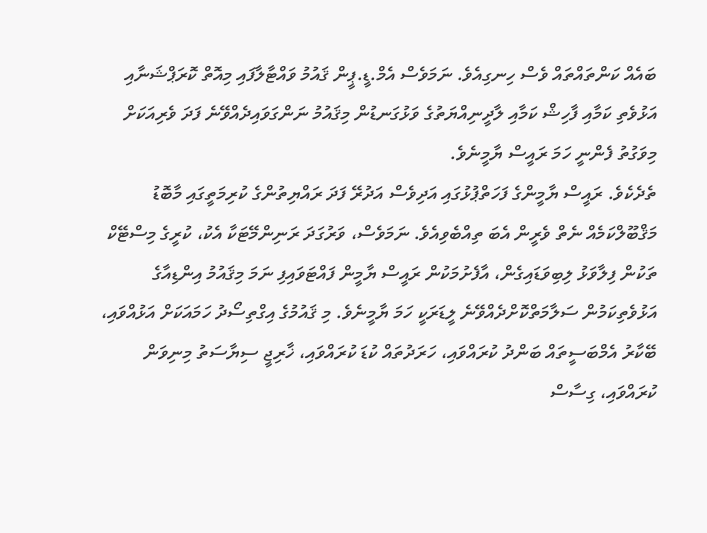ބައެއް ކަންތައްތައް ވެސް ހިނގިއެވެ. ނަމަވެސް އެމް.ޑީ.ޕީން ޤައުމު ވައްޓާލާފައި މިއޮތް ކޮރަޕްޝަނާއި އަޅުވެތި ކަމާއި ފާހިޝް ކަމާއި ލާދީނިއްޔަތުގެ ވަޅުގަނޑުން މިޤައުމު ނަންގަވައިދެއްވޭނެ ފަދަ ވެރިއަކަށް މިވަގުތު ފެންނީ ހަމަ ރައީސް ޔާމީނެވެ.
ތެދެކެވެ. ރައީސް ޔާމީންގެ ފަހަތްޕުޅުގައި އަދިވެސް އަދުރޭ ފަދަ ރައްޔިތުންގެ ކުރިމަތީގައި މާބޮޑު މަޤްބޫލްކަމެއް ނެތް ވެރީން އެބަ ތިއްބެވިއެވެ. ނަމަވެސް، ވަރުގަދަ ރަނިންމޭޓަކާ އެކު، ކުރީގެ މިސްޓޭކް ތަކުން ފިލާވަޅު ލިބިވަޑައިގެން، އާފެށުމަކުން ރައީސް ޔާމީން ފައްޓަވައިފި ނަމަ މިޤައުމު އިންޑިއާގެ އަޅުވެތިކަމުން ސަލާމަތްކޮށްދެއްވޭނެ ލީޑަރަކީ ހަމަ ޔާމީނެވެ. މި ޤައުމުގެ އިގްތިސޯދު ހަމައަކަށް އަޅުއްވައި، ބޭކާރު އެމްބަސީތައް ބަންދު ކުރައްވައި، ހަރަދުތައް ކުޑަ ކުރައްވައި، ޚާރިޖީ ސިޔާސަތު މިނިވަން ކުރައްވައި، ގިސާސް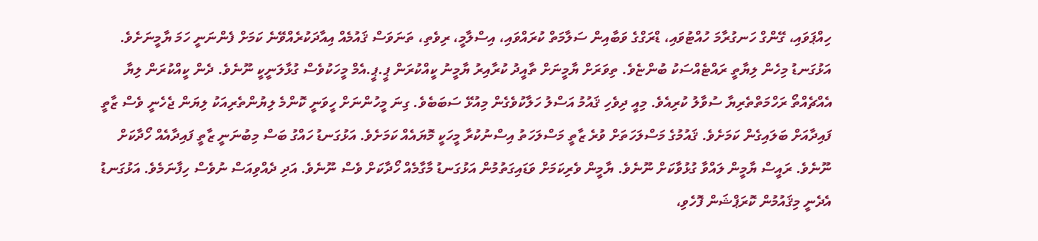ހިއްޕަވައި، ގޭންގް ހަނގުރާމަ ހުއްޓުވައި، ޑްރަގްގެ ވަބާއިން ސަލާމަތް ކުރައްވައި، އިސްލާމީ، ރިވެތި، ތަނަވަސް ޤައުމެއް އިއާދަކުރެއްވޭނެ ކަމަށް ފެންނަނީ ހަމަ ޔާމީނަށެވެ.
އަޅުގަނޑު މިހެން ލިޔާތީ ރައްޓެއްސަކު ބުންޏެވެ. ތިވަރަށް ޔާމީނަށް ތާއީދު ކުރާއިރު ޔާމީނު ކީއްކުރަން ޕީ.ޕީ.އެމް މީހަކުވެސް ގުޅާލަނީކީ ނޫނެވެ. ދެން ކީއްކުރަން ލިޔާ އެއްޗެއްތޯ ރަހްމަތްތެރިޔާ ސުވާލު ކުރިއެވެ. މިއީ ދިވެހި ޤައުމު އަސްލު ހަލާކުވެގެން މިއުޅޭ ސަބަބެވެ. ގިނަ މީހުންނަށް ހީވަނީ ކޮންމެ ލިޔުންތެރިއަކު ލިޔަން ޖެހެނީ ވެސް ޒާތީ ފައިދާއަށް ބަލައިގެން ކަމަށެވެ. ޤައުމުގެ މަސްލަހަތަށް ވުރެ ޒާތީ މަސްލަހަތު އިސްނުކުރާ މީހަކީ މޮޔައެއް ކަމަށެވެ. އަޅުގަނޑު ހައްގު ބަސް މިބުނަނީ ޒާތީ ފައިދާއެއް ހޯދާކަށް ނޫނެވެ. ރައީސް ޔާމީން ލައްވާ ގުޅުވާކަށް ނޫނެވެ. ޔާމީން ވެރިކަމަށް ވަޑައިގަތުމުން އަޅުގަނޑު މާގާމެއް ހޯދާކަށް ވެސް ނޫނެވެ. އަދި ދެއްވިއަސް ނުވެސް ހިފާނަމެވެ. އަޅުގަނޑު އެދެނީ މިޤައުމުން ކޮރަޕްޝަން ފޮހެވި،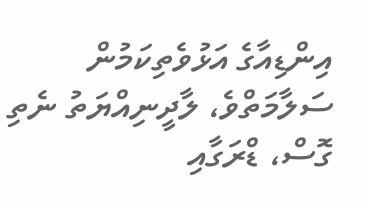އިންޑިއާގެ އަޅުވެތިކަމުން ސަލާމަތްވެ، ލާދީނިއްޔަތު ނެތި ގޮސް، ޑްރަގާއި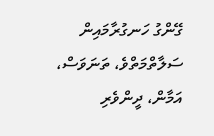ގޭންގު ހަނގުރާމައިން ސަލާތްމަތްވެ، ތަނަވަސް، އަމާން، ދީންވެރި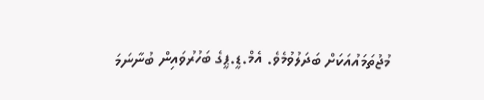މުޖުތަމައުއަކަށް ބަދަލުވުމެވެ. އެމް.ޑީ.ޕީގެ ބަހުރުވައިން ބުނާނަމަ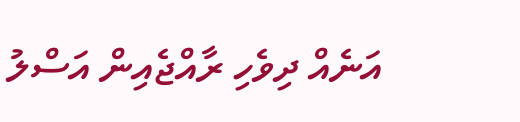އަނެއް ދިވެހި ރާއްޖެއިން އަސްލު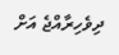ދިވެހިރާއްޖެ އަށް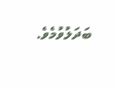ބަދަލުވުމެވެ.